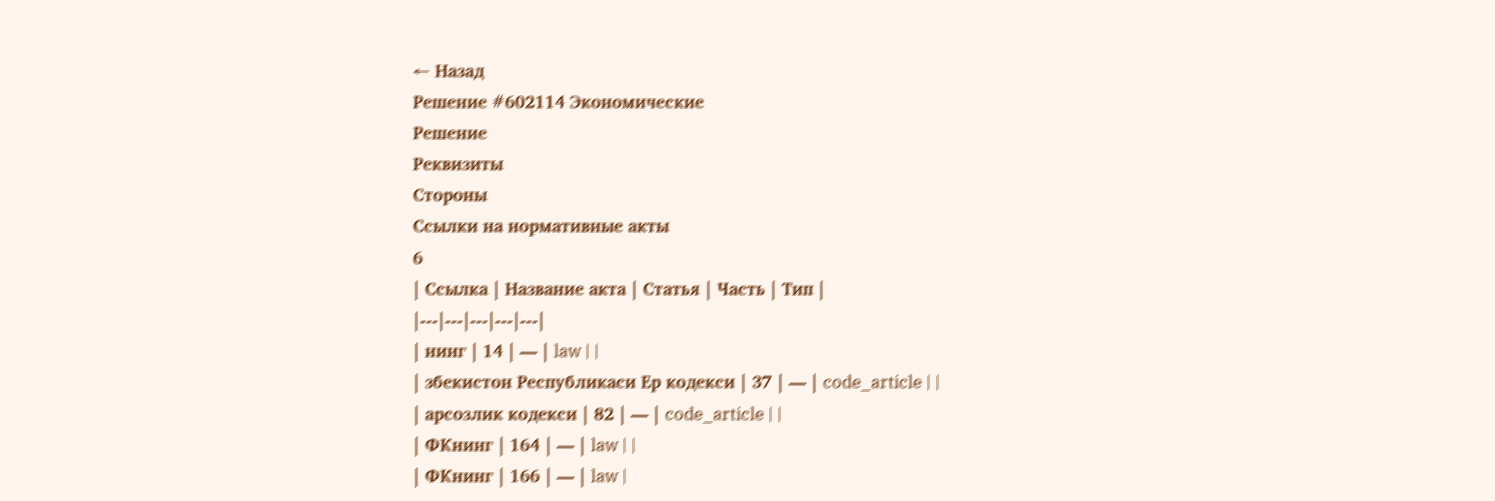← Назад
Решение #602114 Экономические
Решение
Реквизиты
Стороны
Ссылки на нормативные акты
6
| Ссылка | Название акта | Статья | Часть | Тип |
|---|---|---|---|---|
| нинг | 14 | — | law | |
| збекистон Республикаси Ер кодекси | 37 | — | code_article | |
| арсозлик кодекси | 82 | — | code_article | |
| ФКнинг | 164 | — | law | |
| ФКнинг | 166 | — | law |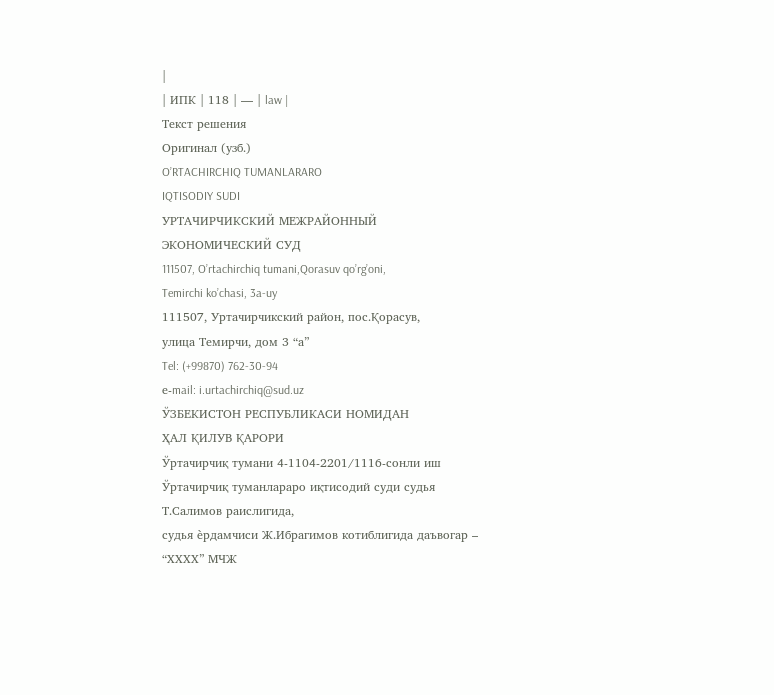|
| ИПК | 118 | — | law |
Текст решения
Оригинал (узб.)
O’RTACHIRCHIQ TUMANLARARO
IQTISODIY SUDI
УРТАЧИРЧИКСКИЙ МЕЖРАЙОННЫЙ
ЭКОНОМИЧЕСКИЙ СУД
111507, O’rtachirchiq tumani,Qorasuv qo’rg’oni,
Temirchi ko’chasi, 3a-uy
111507, Уртачирчикский район, пос.Қорасув,
улица Темирчи, дом 3 “а”
Tel: (+99870) 762-30-94
е-mail: i.urtachirchiq@sud.uz
ЎЗБЕКИСТОН РЕСПУБЛИКАСИ НОМИДАН
ҲАЛ ҚИЛУВ ҚАРОРИ
Ўртачирчиқ тумани 4-1104-2201/1116-сонли иш
Ўртачирчиқ туманлараро иқтисодий суди судья Т.Салимов раислигида,
судья ѐрдамчиси Ж.Ибрагимов котиблигида даъвогар – “ХХХХ” МЧЖ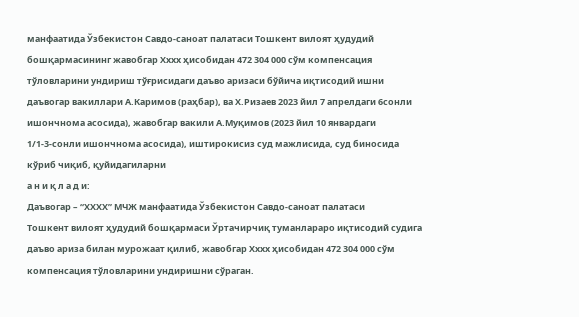манфаатида Ўзбекистон Савдо-саноат палатаси Тошкент вилоят ҳудудий
бошқармасининг жавобгар Хххх ҳисобидан 472 304 000 сўм компенсация
тўловларини ундириш тўғрисидаги даъво аризаси бўйича иқтисодий ишни
даъвогар вакиллари А.Каримов (раҳбар), ва Х.Ризаев 2023 йил 7 апрелдаги 6сонли ишончнома асосида), жавобгар вакили А.Муқимов (2023 йил 10 январдаги
1/1-3-сонли ишончнома асосида), иштирокисиз суд мажлисида, суд биносида
кўриб чиқиб, қуйидагиларни
а н и қ л а д и:
Даъвогар – “ХХХХ” МЧЖ манфаатида Ўзбекистон Савдо-саноат палатаси
Тошкент вилоят ҳудудий бошқармаси Ўртачирчиқ туманлараро иқтисодий судига
даъво ариза билан мурожаат қилиб, жавобгар Хххх ҳисобидан 472 304 000 сўм
компенсация тўловларини ундиришни сўраган.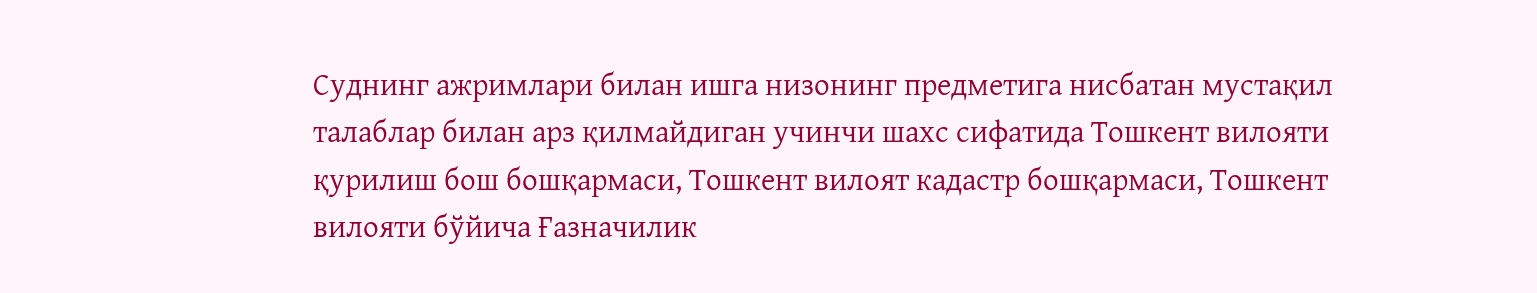Суднинг ажримлари билан ишга низонинг предметига нисбатан мустақил
талаблар билан арз қилмайдиган учинчи шахс сифатида Тошкент вилояти
қурилиш бош бошқармаси, Тошкент вилоят кадастр бошқармаси, Тошкент
вилояти бўйича Ғазначилик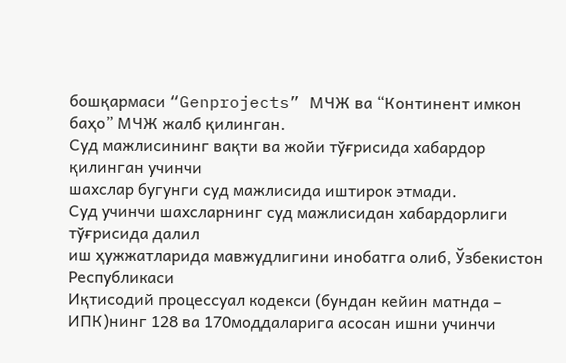бошқармаси “Genprojects” МЧЖ ва “Континент имкон
баҳо” МЧЖ жалб қилинган.
Суд мажлисининг вақти ва жойи тўғрисида хабардор қилинган учинчи
шахслар бугунги суд мажлисида иштирок этмади.
Суд учинчи шахсларнинг суд мажлисидан хабардорлиги тўғрисида далил
иш ҳужжатларида мавжудлигини инобатга олиб, Ўзбекистон Республикаси
Иқтисодий процессуал кодекси (бундан кейин матнда – ИПК)нинг 128 ва 170моддаларига асосан ишни учинчи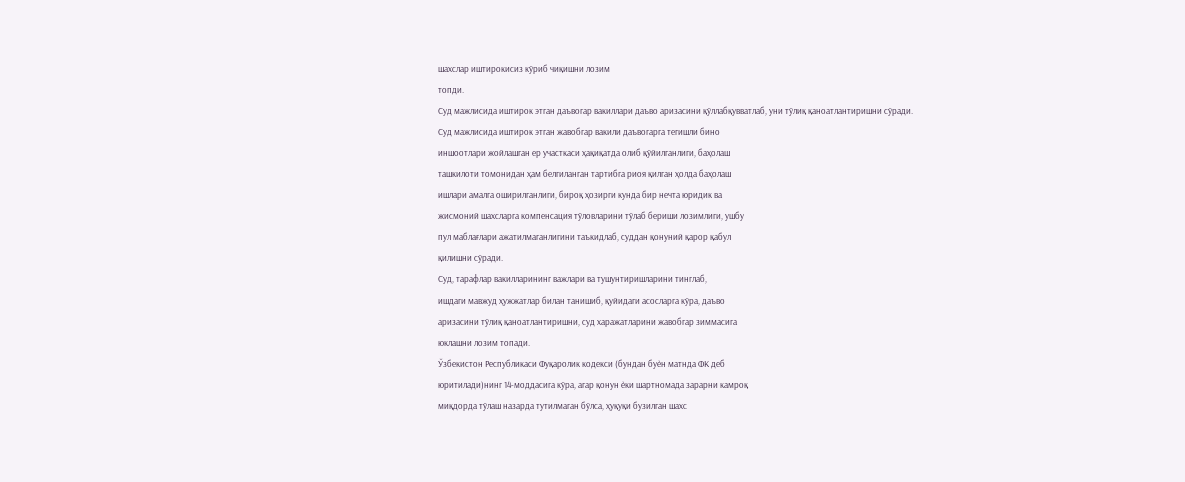шахслар иштирокисиз кўриб чиқишни лозим
топди.
Суд мажлисида иштирок этган даъвогар вакиллари даъво аризасини қўллабқувватлаб, уни тўлиқ қаноатлантиришни сўради.
Суд мажлисида иштирок этган жавобгар вакили даъвогарга тегишли бино
иншоотлари жойлашган ер участкаси ҳақиқатда олиб қўйилганлиги, баҳолаш
ташкилоти томонидан ҳам белгиланган тартибга риоя қилган ҳолда баҳолаш
ишлари амалга оширилганлиги, бироқ ҳозирги кунда бир нечта юридик ва
жисмоний шахсларга компенсация тўловларини тўлаб бериши лозимлиги, ушбу
пул маблағлари ажатилмаганлигини таъкидлаб, суддан қонуний қарор қабул
қилишни сўради.
Суд, тарафлар вакилларининг важлари ва тушунтиришларини тинглаб,
ишдаги мавжуд ҳужжатлар билан танишиб, қуйидаги асосларга кўра, даъво
аризасини тўлиқ қаноатлантиришни, суд харажатларини жавобгар зиммасига
юклашни лозим топади.
Ўзбекистон Республикаси Фуқаролик кодекси (бундан буѐн матнда ФК деб
юритилади)нинг 14-моддасига кўра, агар қонун ѐки шартномада зарарни камроқ
миқдорда тўлаш назарда тутилмаган бўлса, ҳуқуқи бузилган шахс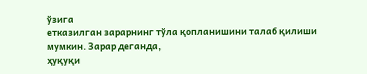ўзига
етказилган зарарнинг тўла қопланишини талаб қилиши мумкин. Зарар деганда,
ҳуқуқи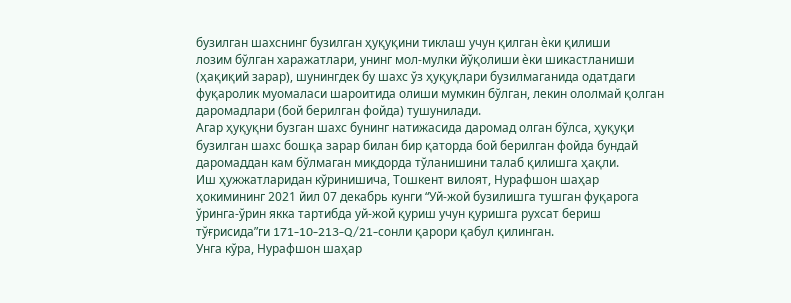бузилган шахснинг бузилган ҳуқуқини тиклаш учун қилган ѐки қилиши
лозим бўлган харажатлари, унинг мол-мулки йўқолиши ѐки шикастланиши
(ҳақиқий зарар), шунингдек бу шахс ўз ҳуқуқлари бузилмаганида одатдаги
фуқаролик муомаласи шароитида олиши мумкин бўлган, лекин ололмай қолган
даромадлари (бой берилган фойда) тушунилади.
Агар ҳуқуқни бузган шахс бунинг натижасида даромад олган бўлса, ҳуқуқи
бузилган шахс бошқа зарар билан бир қаторда бой берилган фойда бундай
даромаддан кам бўлмаган миқдорда тўланишини талаб қилишга ҳақли.
Иш ҳужжатларидан кўринишича, Тошкент вилоят, Нурафшон шаҳар
ҳокимининг 2021 йил 07 декабрь кунги “Уй-жой бузилишга тушган фуқарога
ўринга-ўрин якка тартибда уй-жой қуриш учун қуришга рухсат бериш
тўғрисида”ги 171-10-213-Q/21-сонли қарори қабул қилинган.
Унга кўра, Нурафшон шаҳар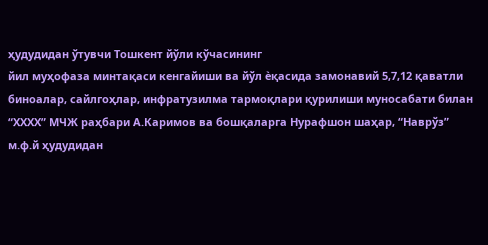ҳудудидан ўтувчи Тошкент йўли кўчасининг
йил муҳофаза минтақаси кенгайиши ва йўл ѐқасида замонавий 5,7,12 қаватли
биноалар, сайлгоҳлар, инфратузилма тармоқлари қурилиши муносабати билан
“ХХХХ” МЧЖ раҳбари А.Каримов ва бошқаларга Нурафшон шаҳар, “Наврўз”
м.ф.й ҳудудидан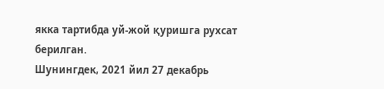якка тартибда уй-жой қуришга рухсат берилган.
Шунингдек, 2021 йил 27 декабрь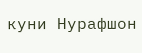куни Нурафшон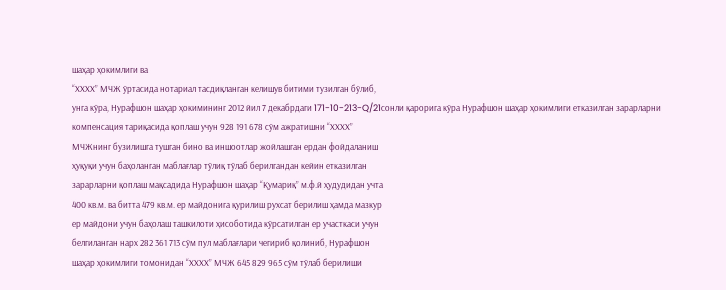шаҳар ҳокимлиги ва
“ХХХХ” МЧЖ ўртасида нотариал тасдиқланган келишув битими тузилган бўлиб,
унга кўра, Нурафшон шаҳар ҳокимининг 2012 йил 7 декабрдаги 171-10-213-Q/21сонли қарорига кўра Нурафшон шаҳар ҳокимлиги етказилган зарарларни
компенсация тариқасида қоплаш учун 928 191 678 сўм ажратишни “ХХХХ”
МЧЖнинг бузилишга тушган бино ва иншоотлар жойлашган ердан фойдаланиш
ҳуқуқи учун баҳоланган маблағлар тўлиқ тўлаб берилгандан кейин етказилган
зарарларни қоплаш мақсадида Нурафшон шаҳар “Қумариқ” м.ф.й ҳудудидан учта
400 кв.м. ва битта 479 кв.м. ер майдонига қурилиш рухсат берилиш ҳамда мазкур
ер майдони учун баҳолаш ташкилоти ҳисоботида кўрсатилган ер участкаси учун
белгиланган нарх 282 361 713 сўм пул маблағлари чегириб қолиниб, Нурафшон
шаҳар ҳокимлиги томонидан “ХХХХ” МЧЖ 645 829 965 сўм тўлаб берилиши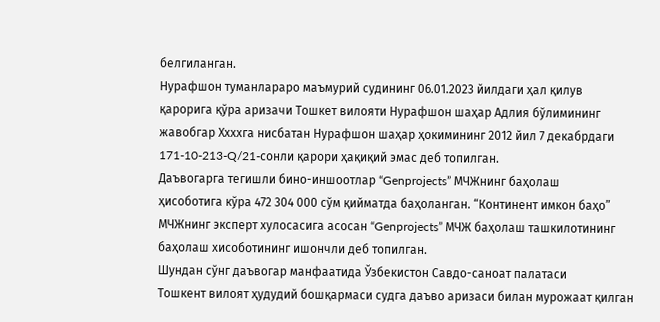белгиланган.
Нурафшон туманлараро маъмурий судининг 06.01.2023 йилдаги ҳал қилув
қарорига қўра аризачи Тошкет вилояти Нурафшон шаҳар Адлия бўлимининг
жавобгар Ххххга нисбатан Нурафшон шаҳар ҳокимининг 2012 йил 7 декабрдаги
171-10-213-Q/21-сонли қарори ҳақиқий эмас деб топилган.
Даъвогарга тегишли бино-иншоотлар “Genprojects” МЧЖнинг баҳолаш
ҳисоботига кўра 472 304 000 сўм қийматда баҳоланган. “Континент имкон баҳо”
МЧЖнинг эксперт хулосасига асосан “Genprojects” МЧЖ баҳолаш ташкилотининг
баҳолаш хисоботининг ишончли деб топилган.
Шундан сўнг даъвогар манфаатида Ўзбекистон Савдо-саноат палатаси
Тошкент вилоят ҳудудий бошқармаси судга даъво аризаси билан мурожаат қилган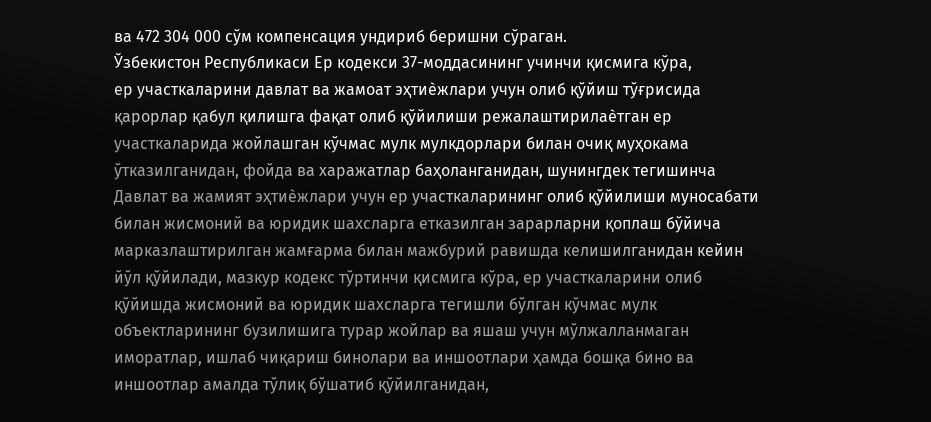ва 472 304 000 сўм компенсация ундириб беришни сўраган.
Ўзбекистон Республикаси Ер кодекси 37-моддасининг учинчи қисмига кўра,
ер участкаларини давлат ва жамоат эҳтиѐжлари учун олиб қўйиш тўғрисида
қарорлар қабул қилишга фақат олиб қўйилиши режалаштирилаѐтган ер
участкаларида жойлашган кўчмас мулк мулкдорлари билан очиқ муҳокама
ўтказилганидан, фойда ва харажатлар баҳоланганидан, шунингдек тегишинча
Давлат ва жамият эҳтиѐжлари учун ер участкаларининг олиб қўйилиши муносабати
билан жисмоний ва юридик шахсларга етказилган зарарларни қоплаш бўйича
марказлаштирилган жамғарма билан мажбурий равишда келишилганидан кейин
йўл қўйилади, мазкур кодекс тўртинчи қисмига кўра, ер участкаларини олиб
қўйишда жисмоний ва юридик шахсларга тегишли бўлган кўчмас мулк
объектларининг бузилишига турар жойлар ва яшаш учун мўлжалланмаган
иморатлар, ишлаб чиқариш бинолари ва иншоотлари ҳамда бошқа бино ва
иншоотлар амалда тўлиқ бўшатиб қўйилганидан,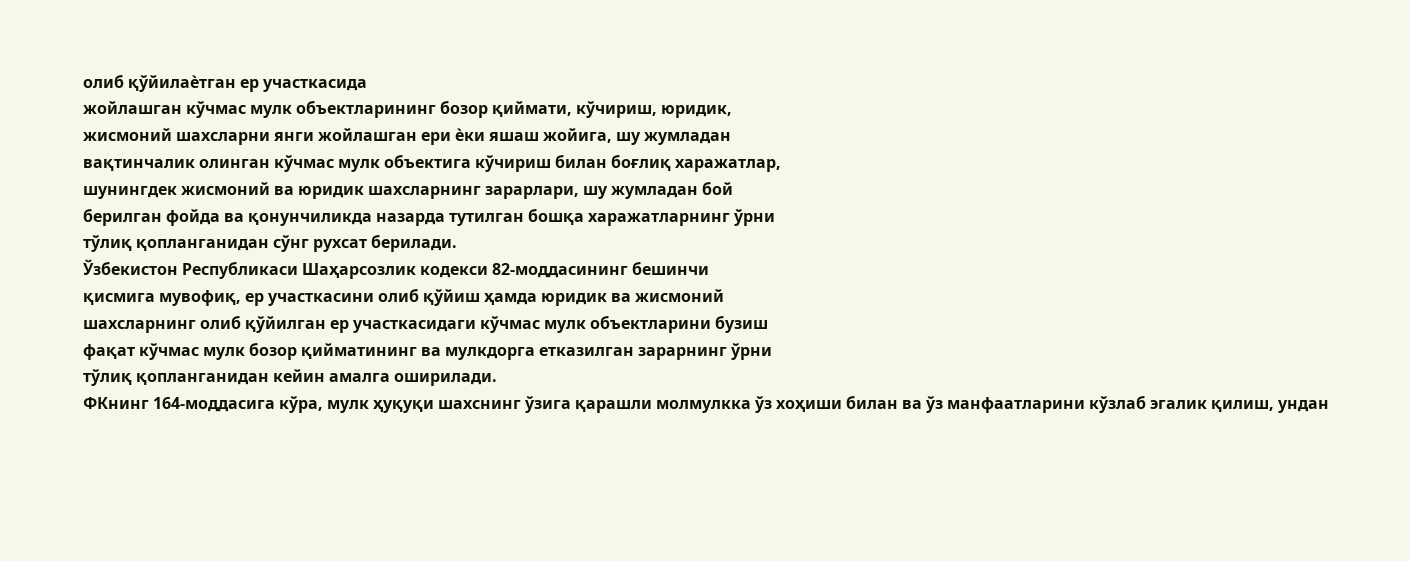олиб қўйилаѐтган ер участкасида
жойлашган кўчмас мулк объектларининг бозор қиймати, кўчириш, юридик,
жисмоний шахсларни янги жойлашган ери ѐки яшаш жойига, шу жумладан
вақтинчалик олинган кўчмас мулк объектига кўчириш билан боғлиқ харажатлар,
шунингдек жисмоний ва юридик шахсларнинг зарарлари, шу жумладан бой
берилган фойда ва қонунчиликда назарда тутилган бошқа харажатларнинг ўрни
тўлиқ қопланганидан сўнг рухсат берилади.
Ўзбекистон Республикаси Шаҳарсозлик кодекси 82-моддасининг бешинчи
қисмига мувофиқ, ер участкасини олиб қўйиш ҳамда юридик ва жисмоний
шахсларнинг олиб қўйилган ер участкасидаги кўчмас мулк объектларини бузиш
фақат кўчмас мулк бозор қийматининг ва мулкдорга етказилган зарарнинг ўрни
тўлиқ қопланганидан кейин амалга оширилади.
ФКнинг 164-моддасига кўра, мулк ҳуқуқи шахснинг ўзига қарашли молмулкка ўз хоҳиши билан ва ўз манфаатларини кўзлаб эгалик қилиш, ундан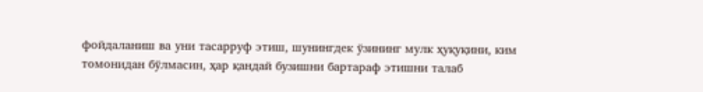фойдаланиш ва уни тасарруф этиш, шунингдек ўзининг мулк ҳуқуқини, ким
томонидан бўлмасин, ҳар қандай бузишни бартараф этишни талаб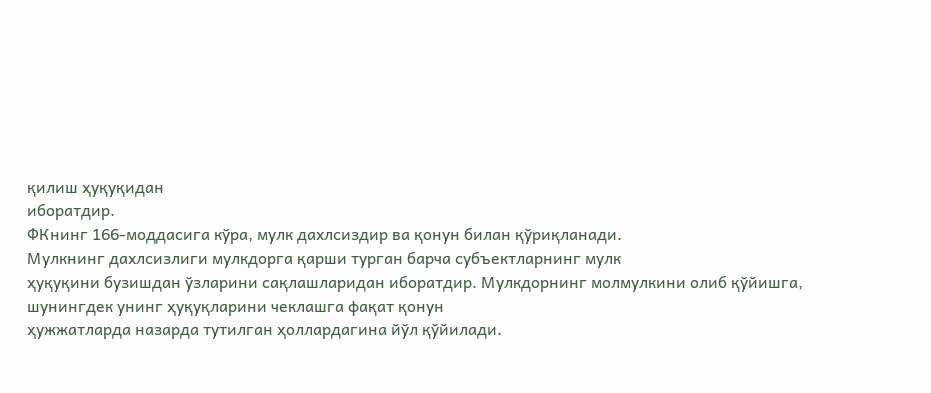қилиш ҳуқуқидан
иборатдир.
ФКнинг 166-моддасига кўра, мулк дахлсиздир ва қонун билан қўриқланади.
Мулкнинг дахлсизлиги мулкдорга қарши турган барча субъектларнинг мулк
ҳуқуқини бузишдан ўзларини сақлашларидан иборатдир. Мулкдорнинг молмулкини олиб қўйишга, шунингдек унинг ҳуқуқларини чеклашга фақат қонун
ҳужжатларда назарда тутилган ҳоллардагина йўл қўйилади.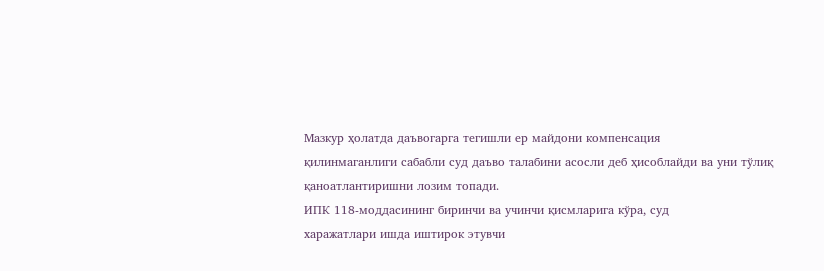Мазкур ҳолатда даъвогарга тегишли ер майдони компенсация
қилинмаганлиги сабабли суд даъво талабини асосли деб ҳисоблайди ва уни тўлиқ
қаноатлантиришни лозим топади.
ИПК 118-моддасининг биринчи ва учинчи қисмларига кўра, суд
харажатлари ишда иштирок этувчи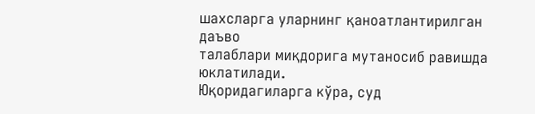шахсларга уларнинг қаноатлантирилган даъво
талаблари миқдорига мутаносиб равишда юклатилади.
Юқоридагиларга кўра, суд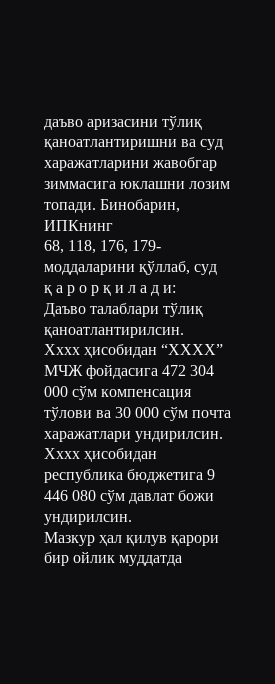даъво аризасини тўлиқ қаноатлантиришни ва суд
харажатларини жавобгар зиммасига юклашни лозим топади. Бинобарин, ИПКнинг
68, 118, 176, 179-моддаларини қўллаб, суд
қ а р о р қ и л а д и:
Даъво талаблари тўлиқ қаноатлантирилсин.
Хххх ҳисобидан “ХХХХ” МЧЖ фойдасига 472 304 000 сўм компенсация
тўлови ва 30 000 сўм почта харажатлари ундирилсин.
Хххх ҳисобидан республика бюджетига 9 446 080 сўм давлат божи
ундирилсин.
Мазкур ҳал қилув қарори бир ойлик муддатда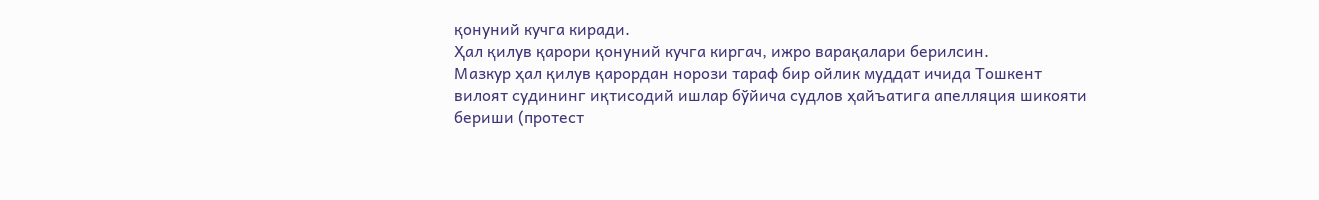қонуний кучга киради.
Ҳал қилув қарори қонуний кучга киргач, ижро варақалари берилсин.
Мазкур ҳал қилув қарордан норози тараф бир ойлик муддат ичида Тошкент
вилоят судининг иқтисодий ишлар бўйича судлов ҳайъатига апелляция шикояти
бериши (протест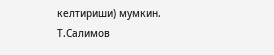келтириши) мумкин.
Т.Салимов